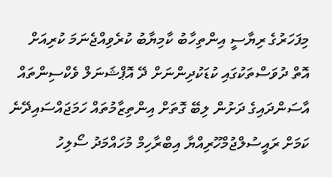މިފަހަރުގެ ރިޔާސީ އިންތިހާބު ކާމިޔާބު ކުރެވިއްޖެނަމަ ކުރިއަށް އޮތް ދުވަސްތަކުގައި ކުޑަކުދިންނަށް ދޭ އޮޕްޝަނަލް ވެކްސިންތައް އާސަންދައިގެ ދަށުން ލިބޭ ގޮތަށް އިންތިޒާމުތައް ހަމަޖައްސައިދޭނެ ކަމަށް ރައީސުލްޖުމްހޫރިއްޔާ އިބްރާހިމް މުހައްމަދު ސޯލިހު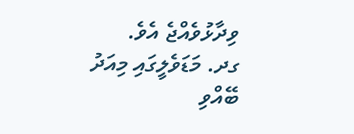ވިދާޅުވެއްޖެ އެވެ.
ގދ. މަޑަވެލީގައި މިއަދު ބޭއްވި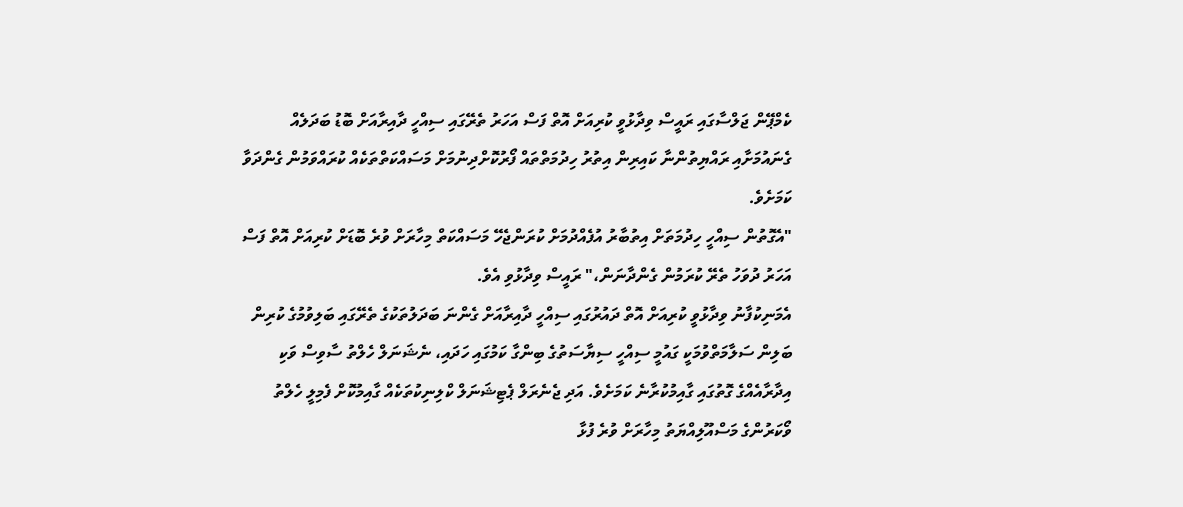ކެމްޕޭން ޖަލްސާގައި ރައީސް ވިދާޅުވީ ކުރިއަށް އޮތް ފަސް އަހަރު ތެރޭގައި ސިއްހީ ދާއިރާއަށް ބޮޑު ބަދަލެއް ގެނައުމަށާއި ރައްޔިތުންނާ ކައިރިން އިތުރު ހިދުމަތްތައް ފޯރުކޮށްދިނުމަށް މަސައްކަތްތަކެއް ކުރައްވަމުން ގެންދަވާ ކަމަށެވެ.
"އެގޮތުން ސިއްހީ ހިދުމަތަށް އިތުބާރު އުފެއްދުމަށް ކުރަންޖެހޭ މަސައްކަތް މިހާރަށް ވުރެ ބޮޑަށް ކުރިއަށް އޮތް ފަސް އަހަރު ދުވަހު ތެރޭ ކުރަމުން ގެންދާނަން،" ރައީސް ވިދާޅުވި އެވެ.
އެމަނިކުފާނު ވިދާޅުވީ ކުރިއަށް އޮތް ދައުރުގައި ސިއްހީ ދާއިރާއަށް ގެންނަ ބަދަލުތަކުގެ ތެރޭގައި ބަލިވުމުގެ ކުރިން ބަލިން ސަލާމަތްވުމަކީ ގައުމީ ސިއްހީ ސިޔާސަތުގެ ބިންގާ ކަމުގައި ހަދައި، ނެޝަނަލް ހެލްތު ސާވިސް ވަކި އިދާރާއެއްގެ ގޮތުގައި ގާއިމުކުރާނެ ކަމަށެވެ. އަދި ޖެނެރަލް ޕެޓިޝަނަލް ކްލިނިކުތަކެއް ގާއިމުކޮށް ފެމިލީ ހެލްތު ވޯކަރުންގެ މަސްއޫލިއްޔަތު މިހާރަށް ވުރެ ފުޅާ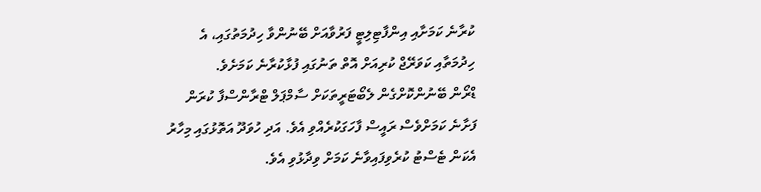ކުރާނެ ކަމަށާއި އިންފާޓިލިޓީ ފަރުވާއަށް ބޭނުންވާ ހިދުމަތުގައި، އެ ހިދުމަތާއި ކަވަރޭޖް ކުރިއަށް އޮތް ތަނުގައި ފުޅާކުރާނެ ކަމަށެވެ.
ޑްރޯން ބޭނުންކޮށްގެން ލެބޯޓަރީތަކަށް ސާމްޕަލް ޓްރާންސްފާ ކުރަން ފަށާނެ ކަމަށްވެސް ރައީސް ފާހަގަކުރެއްވި އެވެ. އަދި ހުވަދޫ އަތޮޅުގައި މިހާރު އެކަން ޓެސްޓު ކުރެވިފައިވާނެ ކަމަށް ވިދާޅުވި އެވެ.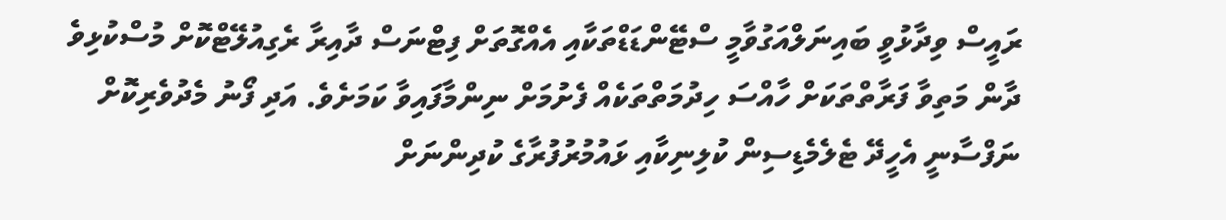ރައީސް ވިދާޅުވީ ބައިނަލްއަގުވާމީ ސްޓޭންޑަޑްތަކާއި އެއްގޮތަށް ފިޓްނަސް ދާއިރާ ރެގިއުލޭޓްކޮށް މުސްކުޅިވެ ދާން މަތިވާ ފަރާތްތަކަށް ހާއްސަ ހިދުމަތްތަކެއް ފެށުމަށް ނިންމާފައިވާ ކަމަށެވެ. އަދި ފޯނު މެދުވެރިކޮށް ނަފްސާނީ އެހީދޭ ޓެލެމެޑިސިން ކުލިނިކާއި ޅައުމުރުފުރާގެ ކުދިންނަށް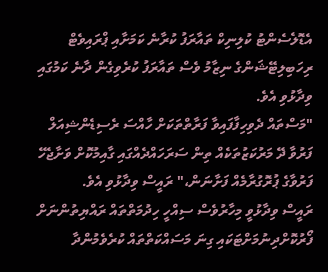އެޑޮލެސެންޓު ކުލިނިކް ތައާރަފު ކުރާނެ ކަމަށާއި ޕްރައިވެޓް ރިހަބިލިޓޭޝަންގެ ނިޒާމު ވެސް ތައާރަފު ކުރެވިގެން ދާނެ ކަމުގައި ވިދާޅުވި އެވެ.
"މަސްތައް ދެވިހިފާފައިވާ ފަރާތްތަކަށް ހާއްސަ ރެސިޑެންޝިއަލް ފަރުވާ ދޭ މަރުކަޒުތަކެއް ތިން ސަރަހައްދެއްގައި ގާއިމުކޮށް ވަށާޖެހޭ ފަރުވާގެ ޕުރޮގުރާމެއް ފަށާނަން،" ރައީސް ވިދާޅުވި އެވެ.
ރައީސް ވިދާޅުވީ މިހާރުވެސް ސިއްހީ ހިދުމަތްތައް ރައްޔިތުންނަށް ފޯރުކޮށްދިނުމަށްޓަކައި ގިނަ މަސައްކަތްތައް ކުރެވެމުންދާ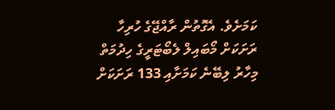ކަމަށެވެ. އެގޮތުން ރާއްޖޭގެ ހުރިހާ ރަށަކަށް މޯބައިލް ލެބޯޓަރީގެ ހިދުމަތް މިހާރު ލިބޭނެ ކަމަށާއި 133 ރަށަކަށް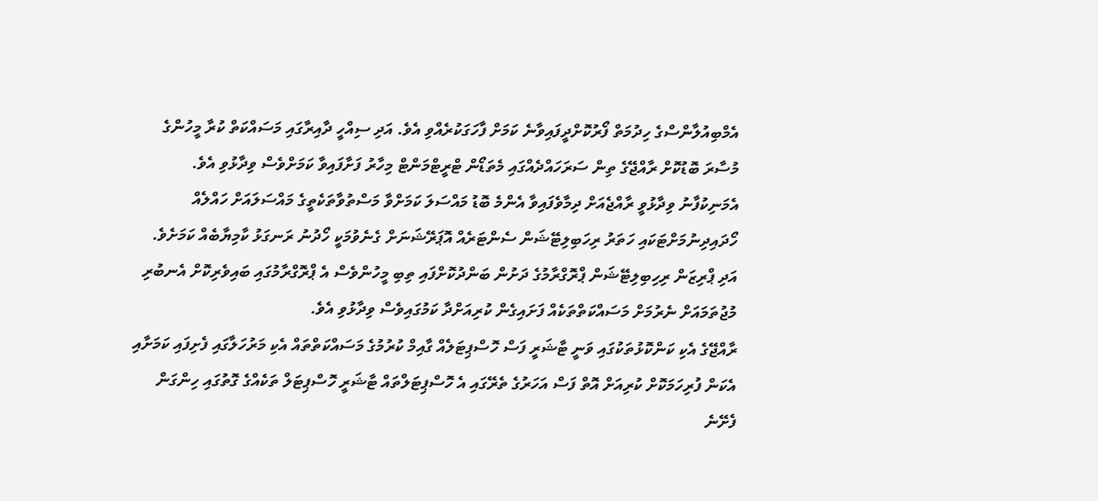އެމްބިއުލާންސްގެ ހިދުމަތް ފޯރުކޮށްދީފައިވާނެ ކަމަށް ފާހަގަކުރެއްވި އެވެ. އަދި ސިއްހީ ދާއިރާގައި މަސައްކަތް ކުރާ މީހުންގެ މުސާރަ ބޮޑުކޮށް ރާއްޖޭގެ ތިން ސަރަހައްދެއްގައި މެތަޑޯން ޓްރީޓްމަންޓް މިހާރު ފަށާފައިވާ ކަމަށްވެސް ވިދާޅުވި އެވެ.
އެމަނިކުފާނު ވިދާޅުވީ ރާއްޖެއަށް ދިމާވެފައިވާ އެންމެ ބޮޑު މައްސަލަ ކަމަށްވާ މަސްތުވާތަކެތީގެ މައްސަލައަށް ހައްލެއް ހޯދައިދިނުމަށްޓަކައި ހަތަރު ރިހަބިލިޓޭޝަން ސެންޓަރެއް އޮޕަރޭޝަނަށް ގެނެވުމަކީ ހޯދުނު ރަނގަޅު ކާމިޔާބެއް ކަމަށެވެ. އަދި ޕްރިޒަން ރިހިބިލިޓޭޝަން ޕްރޮގްރާމުގެ ދަށުން ބަންދުކޮށްފައި ތިބި މީހުންވެސް އެ ޕްރޮގްރާމުގައި ބައިވެރިކޮށް އެނބުރި މުޖުތަމައަށް ނެރުމަށް މަސައްކަތްތަކެއް ފަށައިގެން ކުރިއަށްދާ ކަމުގައިވެސް ވިދާޅުވި އެވެ.
ރާއްޖޭގެ އެކި ކަންކޮޅުތަކުގައި ވަނީ ޓާޝަރީ ފަސް ހޮސްޕިޓަލެއް ގާއިމް ކުރުމުގެ މަސައްކަތްތައް އެކި މަރުހަލާގައި ފެށިފައި ކަމަށާއި އެކަން ފުރިހަމަކޮށް ކުރިއަށް އޮތް ފަސް އަހަރުގެ ތެރޭގައި އެ ހޮސްޕިޓަލްތައް ޓާޝަރީ ހޮސްޕިޓަލް ތަކެއްގެ ގޮތުގައި ހިންގަން ފެށޭނެ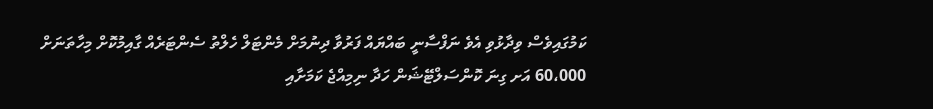ކަމުގައިވެސް ވިދާޅުވި އެވެ ނަފްސާނީ ބައްޔައް ފަރުވާ ދިނުމަށް މެންޓަލް ހެލްތު ސެންޓަރެއް ގާއިމުކޮށް މިހާތަނަށް 60،000 އަށ ގިނަ ކޮންސަލްޓޭޝަން ހަދާ ނިމިއްޖެ ކަމަށާއި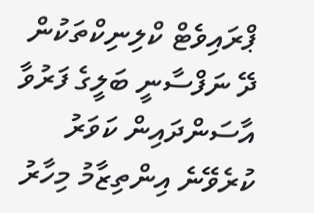ޕްރައިވެޓް ކްލިނިކްތަކުން ދޭ ނަފްސާނީ ބަލީގެ ފަރުވާ އާސަންދައިން ކަވަރު ކުރެވޭނެ އިންތިޒާމު މިހާރު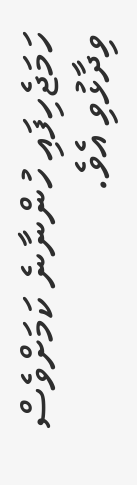ހަމަޖެހިފައި ހުންނާނެ ކަމަށްވެސް ވިދާޅުވި އެވެ.